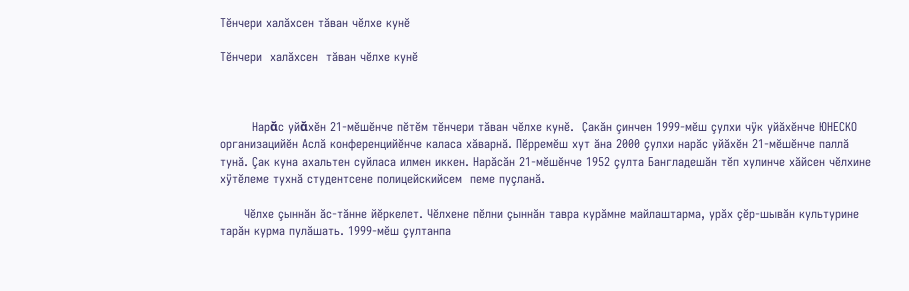Тĕнчери халăхсен тăван чĕлхе кунĕ

Тĕнчери  халăхсен  тăван чĕлхе кунĕ



        Нарᾰс уйᾰхĕн 21-мĕшĕнче пĕтĕм тĕнчери тăван чĕлхе кунĕ.  Ҫакăн çинчен 1999-мĕш çулхи чÿк уйăхĕнче ЮНЕСКО организацийĕн Аслă конференцийĕнче каласа хăварнă. Пĕрремĕш хут ăна 2000 çулхи нарăс уйăхĕн 21-мĕшĕнче паллă тунă. Çак куна ахальтен суйласа илмен иккен. Нарăсăн 21-мĕшĕнче 1952 çулта Бангладешăн тĕп хулинче хăйсен чĕлхине хÿтĕлеме тухнă студентсене полицейскийсем  пеме пуçланă.

      Чĕлхе çыннăн ăс-тăнне йĕркелет. Чĕлхене пĕлни çыннăн тавра курăмне майлаштарма, урăх çĕр-шывăн культурине тарăн курма пулăшать. 1999-мĕш çултанпа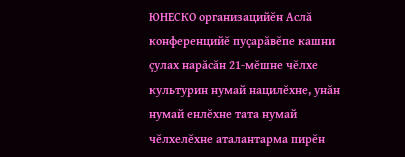ЮНЕСКО организацийĕн Аслă конференцийĕ пуçарăвĕпе кашни çулах нарăсăн 21-мĕшне чĕлхе культурин нумай нацилĕхне, унăн нумай енлĕхне тата нумай чĕлхелĕхне аталантарма пирĕн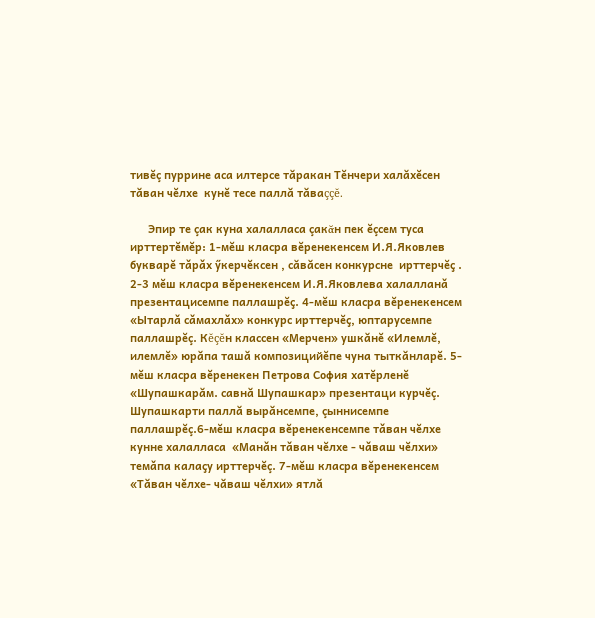тивĕç пуррине аса илтерсе тăракан Тĕнчери халăхĕсен тăван чĕлхе  кунĕ тесе паллă тăваççĕ.

      Эпир те çак куна халалласа çакᾰн пек ĕçсем туса ирттертĕмĕр: 1-мĕш класра вĕренекенсем И.Я.Яковлев букварĕ тǎрǎх ӳкерчĕксен , сăвăсен конкурсне  ирттерчĕҫ . 2-3 мĕш класра вĕренекенсем И.Я.Яковлева халалланǎ презентацисемпе паллашрĕҫ. 4-мĕш класра вĕренекенсем «Ытарлǎ сǎмахлǎх» конкурс ирттерчĕҫ, юптарусемпе паллашрĕç. Кĕçĕн классен «Мерчен» ушкăнĕ «Илемлĕ, илемлĕ» юрăпа ташă композицийĕпе чуна тыткăнларĕ. 5-мĕш класра вĕренекен Петрова София хатĕрленĕ «Шупашкарăм. савнă Шупашкар» презентаци курчĕç. Шупашкарти паллă вырăнсемпе, çыннисемпе  паллашрĕç.6-мĕш класра вĕренекенсемпе тǎван чĕлхе кунне халалласа  «Манǎн тǎван чĕлхе - чǎваш чĕлхи» темǎпа калаҫу ирттерчĕç. 7-мĕш класра вĕренекенсем «Тăван чĕлхе- чăваш чĕлхи» ятлă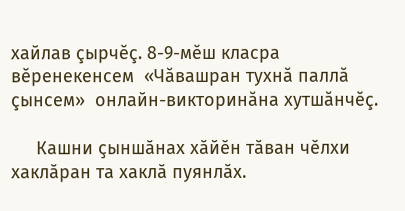хайлав çырчĕç. 8-9-мĕш класра вĕренекенсем  «Чăвашран тухнă паллă çынсем»  онлайн-викторинăна хутшăнчĕç.

     Кашни ҫыншӑнах хӑйӗн тӑван чӗлхи хаклӑран та хаклӑ пуянлӑх.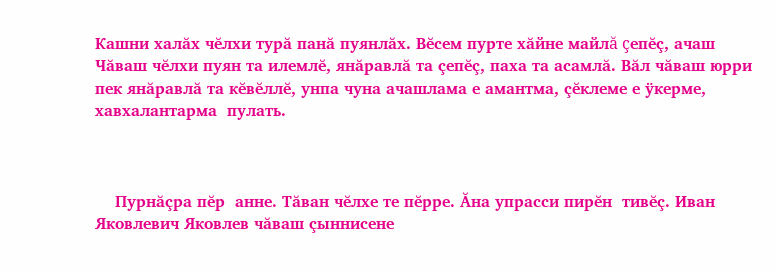Кашни халăх чĕлхи турă панă пуянлăх. Вĕсем пурте хăйне майлă çепĕç, ачаш Чăваш чĕлхи пуян та илемлĕ, янăравлă та çепĕç, паха та асамлă. Вăл чăваш юрри пек янăравлă та кĕвĕллĕ, унпа чуна ачашлама е амантма, çĕклеме е ÿкерме, хавхалантарма  пулать.



    Пурнăçра пĕр  анне. Тăван чĕлхе те пĕрре. Ăна упрасси пирĕн  тивĕç. Иван Яковлевич Яковлев чăваш çыннисене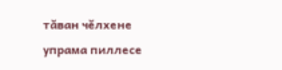тăван чĕлхене упрама пиллесе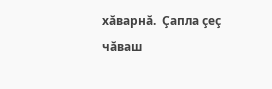хăварнă.  Çапла çеç чăваш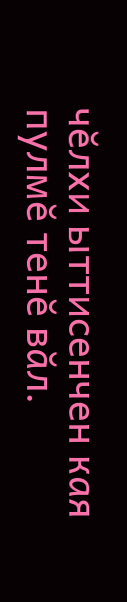чĕлхи ыттисенчен кая пулмĕ тенĕ вăл.